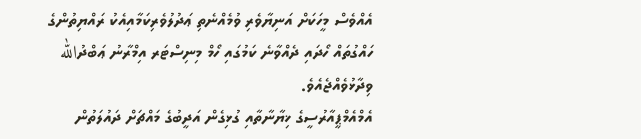އެއްވެސް މީހަކަށް އަނިޔާވެރި ވުމެއްނެތި ޢަދުލުވެރިކަމާއިއެކު ރައްޔިތުންގެ ހައްގުތައް ހޯދައި ދެއްވާނެ ކަމުގައި ހޯމް މިނިސްޓަރ އިމްރާނު ޢަބްދުالله ވިދާޅުވެއްޖެއެވެ.
އެމްއެމްޕީއާރުސީގެ ޚިޔާނާތާއި ގުޅިގެން އަދީބުގެ މައްޗަށް ދައުލަތުން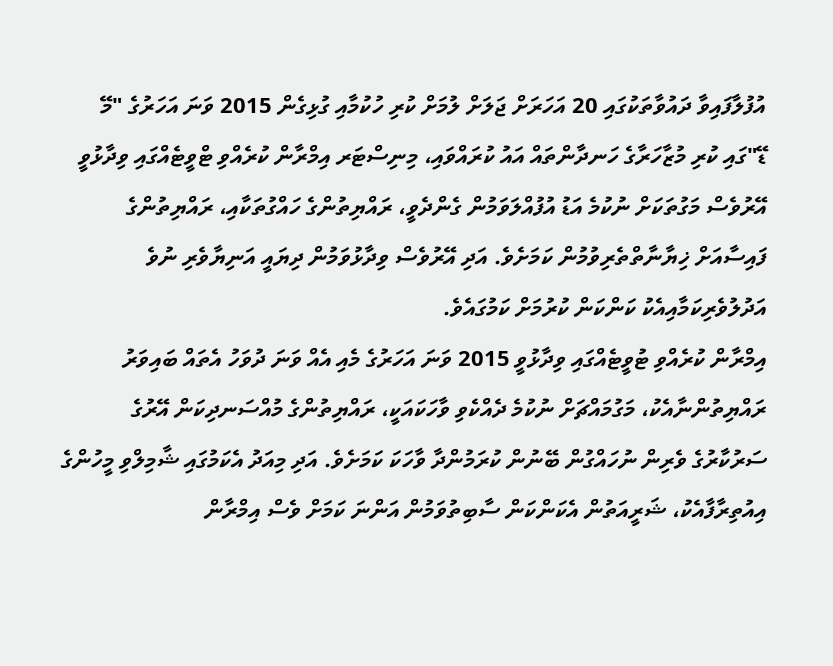އުފުލާފައިވާ ދައުވާތަކުގައި 20 އަހަރަށް ޖަލަށް ލުމަށް ކުރި ހުކުމާއި ގުޅިގެން 2015 ވަނަ އަހަރުގެ "މޭ ޑޭ"ގައި ކުރި މުޒާހަރާގެ ހަނދާންތައް އައު ކުރައްވައި، މިނިސްޓަރ އިމްރާން ކުރެއްވި ޓްވީޓެއްގައި ވިދާޅުވީ އޭރުވެސް މަގުތަކަށް ނުކުމެ އަޑު އުފުއްލަވަމުން ގެންދެވީ، ރައްޔިތުންގެ ހައްގުތަކާއި، ރައްޔިތުންގެ ފައިސާއަށް ޚިޔާނާތްތެރިވުމުން ކަމަށެވެ. އަދި އޭރުވެސް ވިދާޅުވަމުން ދިޔައީ އަނިޔާވެރި ނުވެ އަދުލުވެރިކަމާއިއެކު ކަންކަން ކުރުމަށް ކަމުގައެވެ.
އިމްރާން ކުރެއްވި ޓުވީޓެއްގައި ވިދާޅުވީ 2015 ވަނަ އަހަރުގެ މެއި އެއް ވަނަ ދުވަހު އެތައް ބައިވަރު ރައްޔިތުންނާއެކު، މަގުމައްޗަށް ނުކުމެ ދެއްކެވި ވާހަކައަކީ، ރައްޔިތުންގެ މުއްސަނދިކަން އޭރުގެ ސަރުކާރުގެ ވެރިން ނުހައްގުން ބޭނުން ކުރަމުންދާ ވާހަކަ ކަމަށެވެ. އަދި މިއަދު އެކަމުގައި ޝާމިލްވި މީހުންގެ އިއުތިރާފާއެކު، ޝަރީއަތުން އެކަންކަން ސާބިތުވަމުން އަންނަ ކަމަށް ވެސް އިމްރާން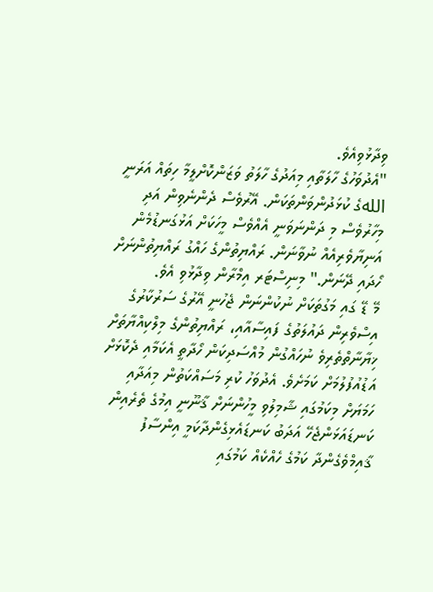ވިދާޅުވިއެވެ.
"އެދުވަހުގެ ހާލަތާއި މިއަދުގެ ހާލަތު ވަޒަންކޮށްލީމާ ހިތައް އަރަނީ اللهގެ ކުޅަދުންވަންތަކަން. އޭރުވެސް ދެންނެވިން އަދި މިހާރުވެސް މި ދަންނަވަނީ އެއްވެސް މީހަކަށް އަޅުގަނޑުމެން އަނިޔާވެރިއެއް ނުވާނަން. ރައްޔިތުންގެ ހައްގު ރައްޔިތުންނަށް ހޯދައި ދޭނަން." މިނިސްޓަރ އިމްރާން ވިދާޅުވި އެވެ.
މޭ ޑޭ ގައި މަގުތަކަށް ނުކުންނަން ޖެހުނީ އޭރުގެ ސަރުކާރުގެ އިސްވެރިން ދައުލަތުގެ ފައިސާއާއި، ރައްޔިތުންގެ މިލްކިއްޔާތަށް ޚިޔާނާތްތެރިވެ ނުހައްގުން މުއްސަދިކަން ހޯދާތީ އެކަމާއި ދެކޮޅަށް އަޑުއުފުލުމަށް ކަމަށެވެ. އެދުވަހު ކުރި މަސައްކަތުން މިއަދާއި ހަމަޔަށް މިކަމުގައި ޝާމިލުވި މީހުންނަށް ޤާނޫނީ އިމުގެ ތެރެއިން ކަނޑައަޅަންޖެހޭ އަދަބު ކަނޑައެޅިގެންދާކަމީ އިންސާފު ޤާއިމްވެގެންދާ ކަމުގެ ހެއްކެއް ކަމުގައި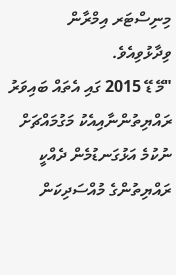މިނިސްޓަރ އިމްރާން ވިދާޅުވިއެވެ.
"މޭ ޑޭ 2015 ގައި އެތައް ބައިވަރު ރައްޔިތުންނާއިއެކު މަގުމައްޗަށް ނުކުމެ އަޅުގަނޑުމެން ދެއްކީ ރައްޔިތުންގެ މުއްސަދިކަން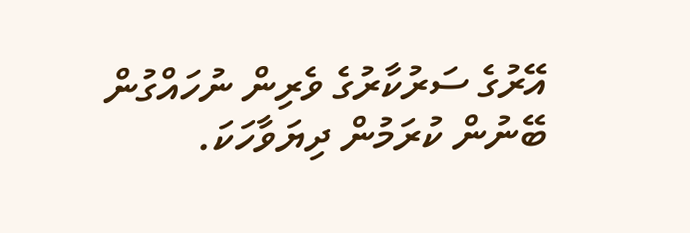އޭރުގެ ސަރުކާރުގެ ވެރިން ނުހައްގުން ބޭނުން ކުރަމުން ދިޔަވާހަކަ.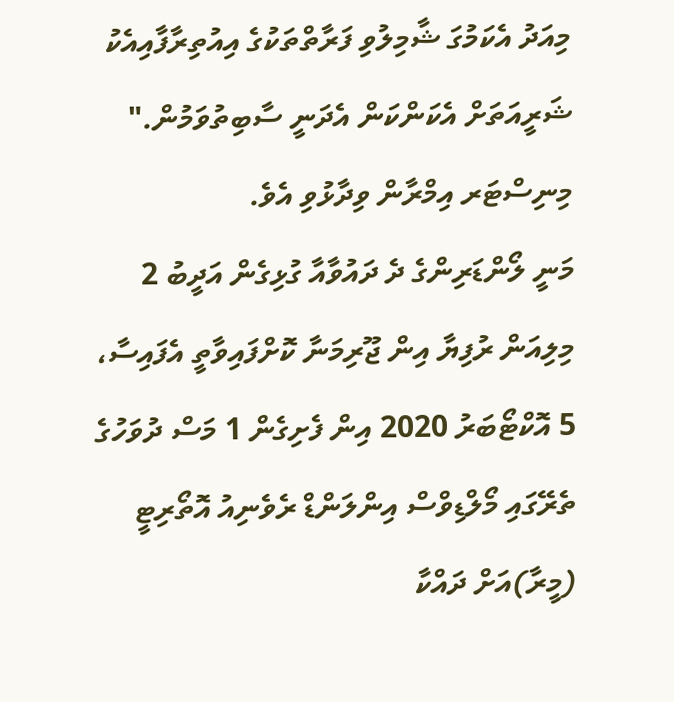މިއަދު އެކަމުގަ ޝާމިލުވި ފަރާތްތަކުގެ އިއުތިރާފާއިއެކު ޝަރީއަތަށް އެކަންކަން އެދަނީ ސާބިތުވަމުން." މިނިސްޓަރ އިމްރާން ވިދާޅުވި އެވެ.
މަނީ ލޯންޑަރިންގެ ދެ ދައުވާއާ ގުޅިގެން އަދީބު 2 މިލިއަން ރުފިޔާ އިން ޖޫރިމަނާ ކޮށްފައިވާތީ އެފައިސާ، 5 އޮކްޓޯބަރު 2020 އިން ފެށިގެން 1 މަސް ދުވަހުގެ ތެރޭގައި މޯލްޑިވްސް އިންލަންޑް ރެވެނިއު އޮތޯރިޓީ (މީރާ)އަށް ދައްކާ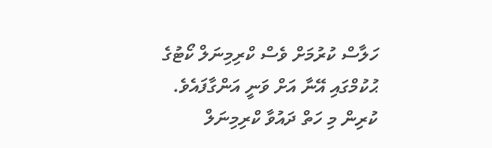ހަލާސް ކުރުމަށް ވެސް ކްރިމިނަލް ކޯޓުގެ ޙުކުމްގައި އޭނާ އަށް ވަނީ އަންގާފައެވެ.
ކުރިން މި ހަތް ދައުވާ ކްރިމިނަލް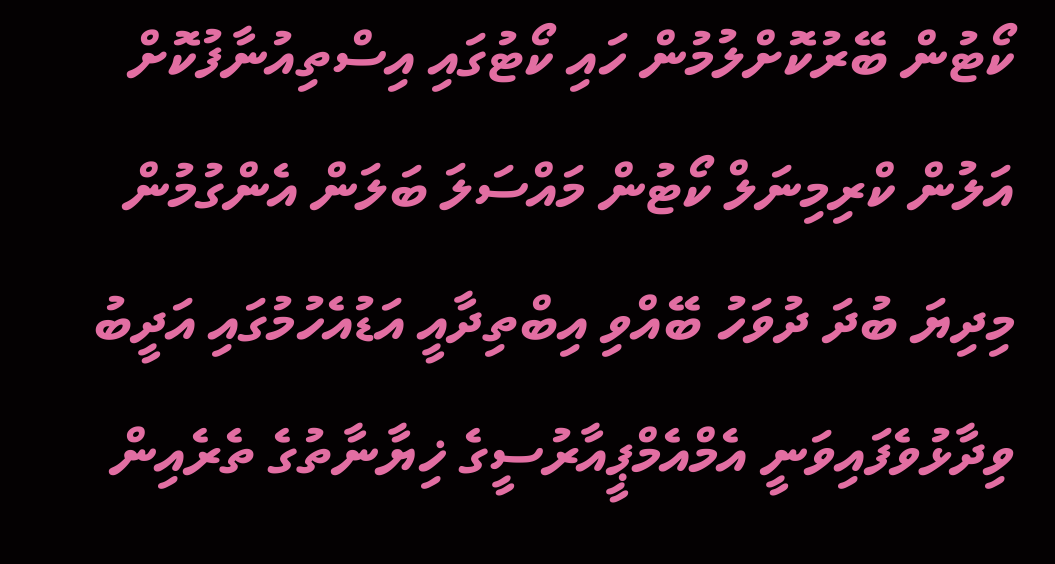ކޯޓުން ބޭރުކޮށްލުމުން ހައި ކޯޓުގައި އިސްތިއުނާފުކޮށް އަލުން ކްރިމިނަލް ކޯޓުން މައްސަލަ ބަލަން އެންގުމުން މިދިޔަ ބުދަ ދުވަހު ބޭއްވި އިބްތިދާއީ އަޑުއެހުމުގައި އަދީބު ވިދާޅުވެފައިވަނީ އެމްއެމްޕީއާރުސީގެ ޚިޔާނާތުގެ ތެރެއިން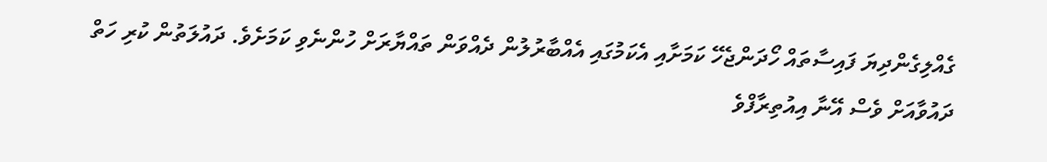ގެއްލިގެންދިޔަ ފައިސާތައް ހޯދަންޖެހޭ ކަމަށާއި އެކަމުގައި އެއްބާރުލުން ދެއްވަން ތައްޔާރަށް ހުންނެވި ކަމަށެވެ. ދައުލަތުން ކުރި ހަތް ދައުވާއަށް ވެސް އޭނާ އިއުތިރާފްވެ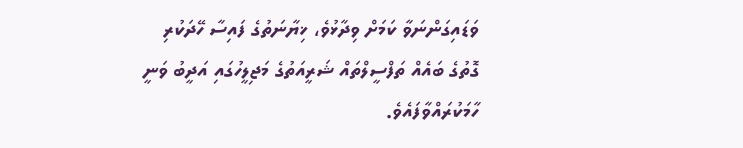ވަޑައިގަންނަވާ ކަމަށް ވިދާޅުވެ، ޚިޔާނަތުގެ ފައިސާ ހޭދަކުރި ގޮތުގެ ބައެއް ތަފްސީލްތައް ޝަރީއަތުގެ މަޖިލީހުގައި އަދީބު ވަނީ ހާމަކުރައްވާފައެވެ.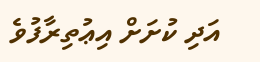އަދި ކުށަށް އިޢުތިރާފުވެ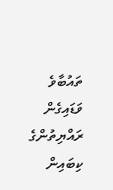ތައުބާވެ ވަޑައިގެން ރައްޔިތުންގެ ކިބައިން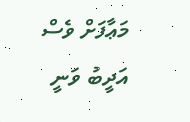މަޢާފަށް ވެސް އަދީބު ވަނީ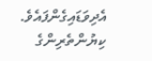އެދިވަޑައިގެންފައެވެ.
ކިޔުންތެރިންގެ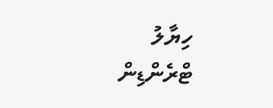ހިޔާލު
ޓްރެންޑިން